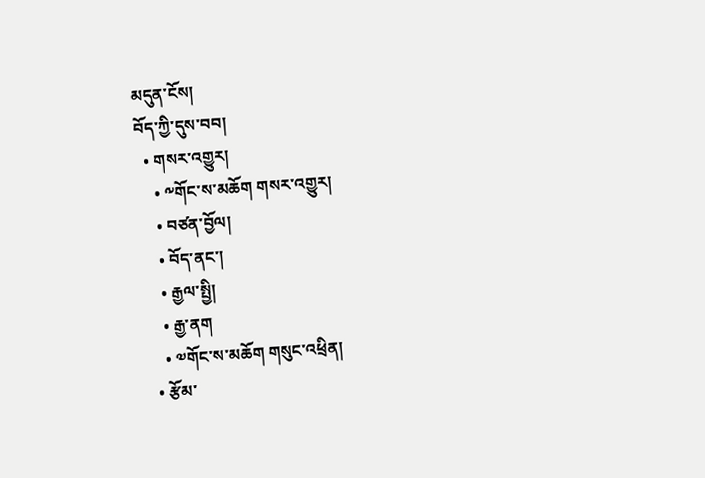མདུན་ངོས།
བོད་ཀྱི་དུས་བབ།
  • གསར་འགྱུར།
    • ༸གོང་ས་མཆོག གསར་འགྱུར།
    • བཙན་བྱོལ།
    • བོད་ནང་།
    • རྒྱལ་སྤྱི།
    • རྒྱ་ནག
    • ༧གོང་ས་མཆོག གསུང་འཕྲིན།
  • རྩོམ་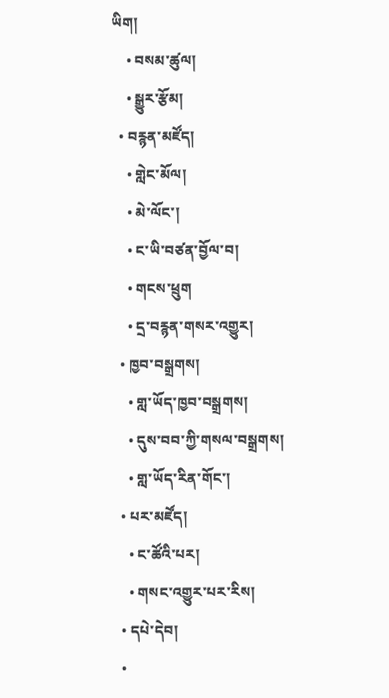ཡིག།
    • བསམ་ཚུལ།
    • སྒྱུར་རྩོམ།
  • བརྙན་མཛོད།
    • གླེང་མོལ།
    • མེ་ལོང་།
    • ང་ཡི་བཙན་བྱོལ་བ།
    • གངས་ཕྲུག
    • དྲ་བརྙན་གསར་འགྱུར།
  • ཁྱབ་བསྒྲགས།
    • གླ་ཡོད་ཁྱབ་བསྒྲགས།
    • དུས་བབ་ཀྱི་གསལ་བསྒྲགས།
    • གླ་ཡོད་རིན་གོང་།
  • པར་མཛོད།
    • ང་ཚོའི་པར།
    • གསང་འགྱུར་པར་རིས།
  • དཔེ་དེབ།
  •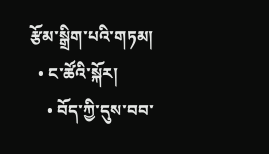རྩོམ་སྒྲིག་པའི་གཏམ།
  • ང་ཚོའི་སྐོར།
    • བོད་ཀྱི་དུས་བབ་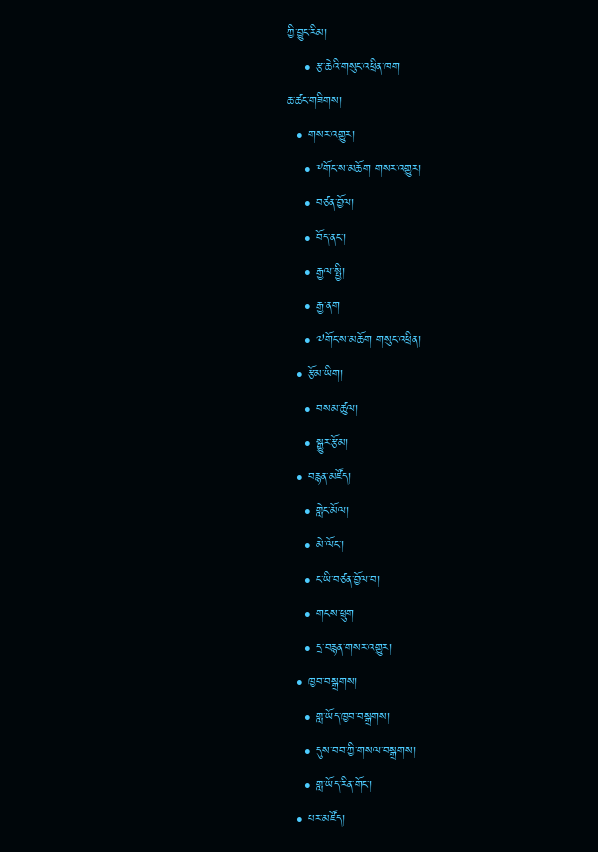ཀྱི་བྱུང་རིམ།
    • རྩ་ཆེའི་གསུང་འཕྲིན་ཁག
ཆ་ཚང་གཟིགས།
  • གསར་འགྱུར།
    • ༸གོང་ས་མཆོག གསར་འགྱུར།
    • བཙན་བྱོལ།
    • བོད་ནང་།
    • རྒྱལ་སྤྱི།
    • རྒྱ་ནག
    • ༧གོང་ས་མཆོག གསུང་འཕྲིན།
  • རྩོམ་ཡིག།
    • བསམ་ཚུལ།
    • སྒྱུར་རྩོམ།
  • བརྙན་མཛོད།
    • གླེང་མོལ།
    • མེ་ལོང་།
    • ང་ཡི་བཙན་བྱོལ་བ།
    • གངས་ཕྲུག
    • དྲ་བརྙན་གསར་འགྱུར།
  • ཁྱབ་བསྒྲགས།
    • གླ་ཡོད་ཁྱབ་བསྒྲགས།
    • དུས་བབ་ཀྱི་གསལ་བསྒྲགས།
    • གླ་ཡོད་རིན་གོང་།
  • པར་མཛོད།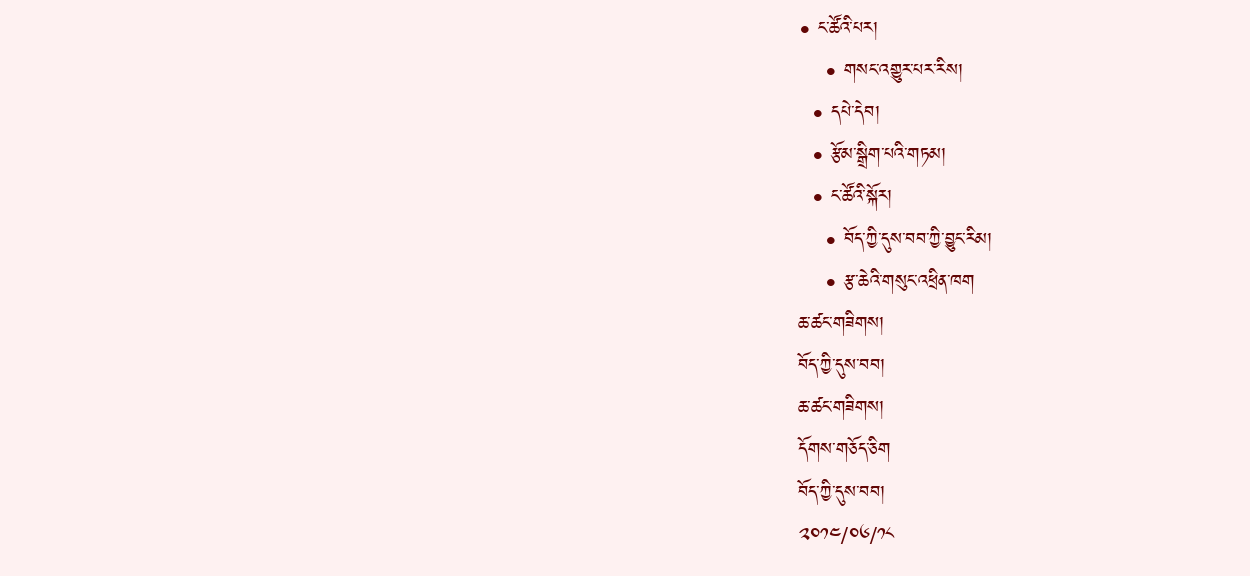• ང་ཚོའི་པར།
    • གསང་འགྱུར་པར་རིས།
  • དཔེ་དེབ།
  • རྩོམ་སྒྲིག་པའི་གཏམ།
  • ང་ཚོའི་སྐོར།
    • བོད་ཀྱི་དུས་བབ་ཀྱི་བྱུང་རིམ།
    • རྩ་ཆེའི་གསུང་འཕྲིན་ཁག
ཆ་ཚང་གཟིགས།
བོད་ཀྱི་དུས་བབ།
ཆ་ཚང་གཟིགས།
དོགས་གཅོད་ཅིག
བོད་ཀྱི་དུས་བབ།
༢༠༡༤/༠༦/༡༨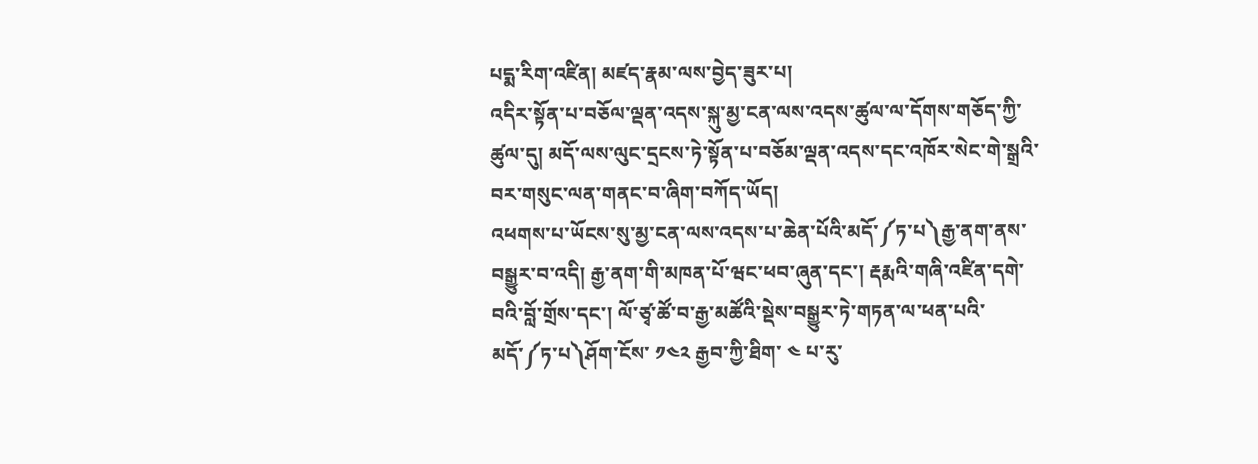པདྨ་རིག་འཛིན། མཛད་རྣམ་ལས་བྱེད་ཟུར་པ།
འདིར་སྟོན་པ་བཅོལ་ལྡན་འདས་སྐུ་མྱ་ངན་ལས་འདས་ཚུལ་ལ་དོགས་གཅོད་ཀྱི་ཚུལ་དུ། མདོ་ལས་ལུང་དྲངས་ཏེ་སྟོན་པ་བཅོམ་ལྡན་འདས་དང་འཁོར་སེང་གེ་སྒྲའི་བར་གསུང་ལན་གནང་བ་ཞིག་བཀོད་ཡོད།
འཕགས་པ་ཡོངས་སུ་མྱ་ངན་ལས་འདས་པ་ཆེན་པོའི་མདོ་༼ཏ་པ༽རྒྱ་ནག་ནས་བསྒྱུར་བ་འདི། རྒྱ་ནག་གི་མཁན་པོ་ཝང་ཕབ་ཞུན་དང་། རྡརྨའི་གཞི་འཛིན་དགེ་བའི་བློ་གྲོས་དང་། ལོ་ཙྭ་ཚོ་བ་རྒྱ་མཚོའི་སྡེས་བསྒྱུར་ཏེ་གཏན་ལ་ཕན་པའི་མདོ་༼ཏ་པ༽ཤོག་ངོས་ ༡༤༢ རྒྱབ་ཀྱི་ཐིག་ ༤ པ་རུ་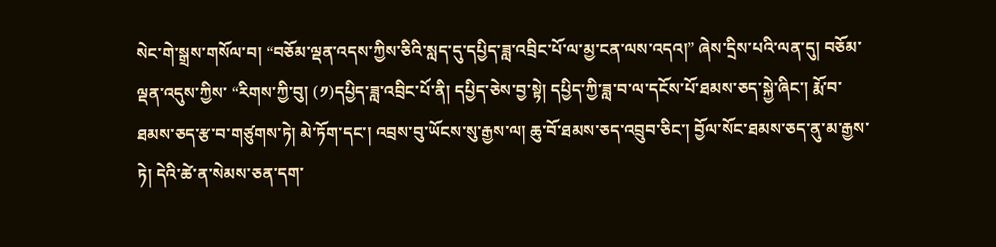སེང་གེ་སྒྲས་གསོལ་བ། “བཅོམ་ལྡན་འདས་ཀྱིས་ཅིའི་སླད་དུ་དཔྱིད་ཟླ་འབྲིང་པོ་ལ་མྱ་ངན་ལས་འདའ།” ཞེས་དྲིས་པའི་ལན་དུ། བཅོམ་ལྡན་འདུས་ཀྱིས་ “རིགས་ཀྱི་བུ། (༡)དཔྱིད་ཟླ་འབྲིང་པོ་ནི། དཔྱིད་ཅེས་བྱ་སྟེ། དཔྱིད་ཀྱི་ཟླ་བ་ལ་དངོས་པོ་ཐམས་ཅད་སྐྱེ་ཞིང་། རྨོ་བ་ཐམས་ཅད་རྩ་བ་གཙུགས་ཏེ། མེ་ཏོག་དང་། འབྲས་བུ་ཡོངས་སུ་རྒྱས་ལ། ཆུ་བོ་ཐམས་ཅད་འབྲུབ་ཅིང་། བྱོལ་སོང་ཐམས་ཅད་ནུ་མ་རྒྱས་ཏེ། དེའི་ཚེ་ན་སེམས་ཅན་དག་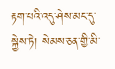རྟག་པའི་འདུ་ཤེས་མང་དུ་སྐྱེས་ཏེ། སེམས་ཅན་གྱི་མི་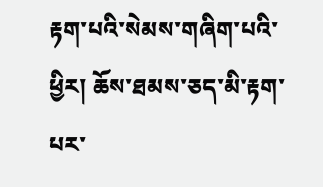རྟག་པའི་སེམས་གཞིག་པའི་ཕྱིར། ཆོས་ཐམས་ཅད་མི་རྟག་པར་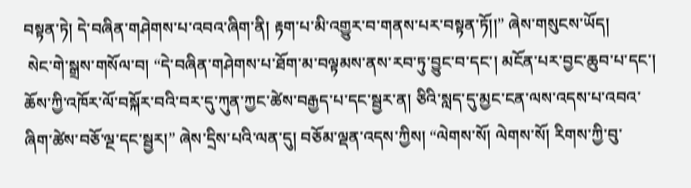བསྟན་ཏེ། དེ་བཞིན་གཤེགས་པ་འབའ་ཞིག་ནི། རྟག་པ་མི་འགྱུར་བ་གནས་པར་བསྟན་ཏོ།།” ཞེས་གསུངས་ཡོད།
 སེང་གེ་སྒྲས་གསོལ་བ། “དེ་བཞིན་གཤེགས་པ་ཐོག་མ་བལྟམས་ནས་རབ་ཏུ་བྱུང་བ་དང་། མངོན་པར་བྱང་ཆུབ་པ་དང་། ཆོས་ཀྱི་འཁོར་ལོ་བསྐོར་བའི་བར་དུ་ཀུན་ཀྱང་ཚེས་བརྒྱད་པ་དང་སྦྱར་ན། ཅིའི་སླད་དུ་མྱང་ངན་ལས་འདས་པ་འབའ་ཞིག་ཚེས་བཅོ་ལྔ་དང་སྦྱར།” ཞེས་དྲིས་པའི་ལན་དུ། བཅོམ་ལྡན་འདས་ཀྱིས། “ལེགས་སོ། ལེགས་སོ། རིགས་ཀྱི་བུ་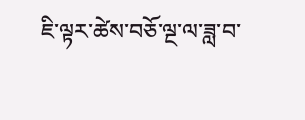ཇི་ལྟར་ཚེས་བཅོ་ལྔ་ལ་ཟླ་བ་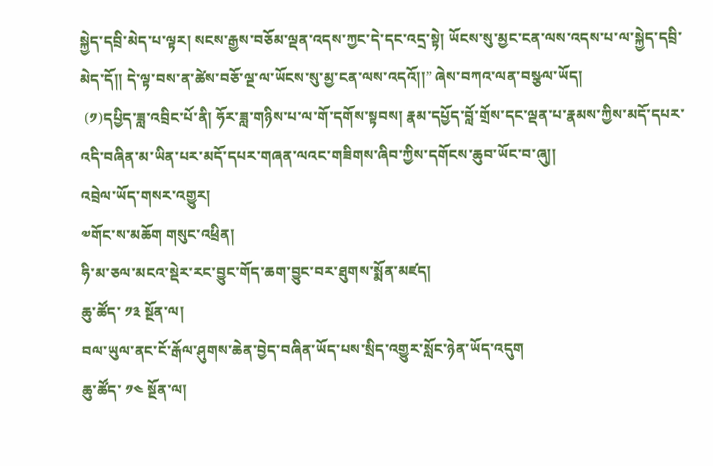སྐྱེད་དབྲི་མེད་པ་ལྟར། སངས་རྒྱས་བཅོམ་ལྡན་འདས་ཀྱང་དེ་དང་འདྲ་སྟེ། ཡོངས་སུ་མྱང་ངན་ལས་འདས་པ་ལ་སྐྱེད་དབྲི་མེད་དོ།། དེ་ལྟ་བས་ན་ཚེས་བཅོ་ལྔ་ལ་ཡོངས་སུ་མྱ་ངན་ལས་འདའོ།།” ཞེས་བཀའ་ལན་བསྩལ་ཡོད།
 (༡)དཔྱིད་ཟླ་འབྲིང་པོ་ནི། ཧོར་ཟླ་གཉིས་པ་ལ་གོ་དགོས་སྟབས། རྣམ་དཔྱོད་བློ་གྲོས་དང་ལྡན་པ་རྣམས་ཀྱིས་མདོ་དཔར་འདི་བཞིན་མ་ཡིན་པར་མདོ་དཔར་གཞན་ལའང་གཟིགས་ཞིབ་ཀྱིས་དགོངས་ཆུབ་ཡོང་བ་ཞུ།།
འབྲེལ་ཡོད་གསར་འགྱུར།
༧གོང་ས་མཆོག གསུང་འཕྲིན།
ཧི་མ་ཅལ་མངའ་སྡེར་རང་བྱུང་གོད་ཆག་བྱུང་བར་ཐུགས་སྨོན་མཛད།
ཆུ་ཚོད་ ༡༣ སྔོན་ལ།
བལ་ཡུལ་ནང་ངོ་རྒོལ་ཤུགས་ཆེན་བྱེད་བཞིན་ཡོད་པས་སྲིད་འགྱུར་སློང་ཉེན་ཡོད་འདུག
ཆུ་ཚོད་ ༡༤ སྔོན་ལ།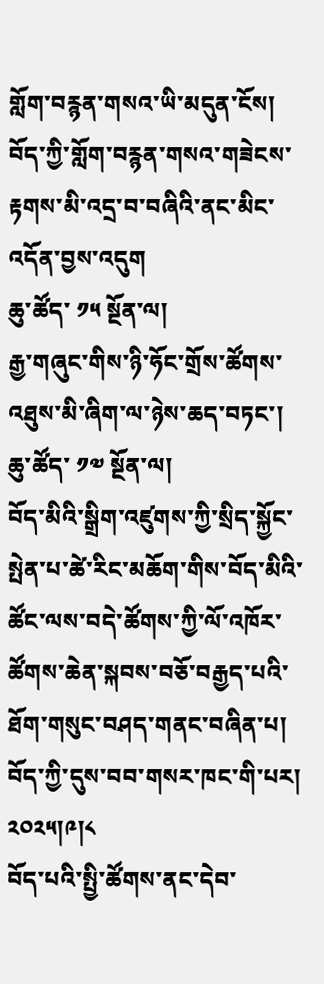གློག་བརྙན་གསའ་ཡི་མདུན་ངོས།
བོད་ཀྱི་གློག་བརྙན་གསའ་གཟེངས་རྟགས་མི་འདྲ་བ་བཞིའི་ནང་མིང་འདོན་བྱས་འདུག
ཆུ་ཚོད་ ༡༥ སྔོན་ལ།
རྒྱ་གཞུང་གིས་ཉི་ཧོང་གྲོས་ཚོགས་འཐུས་མི་ཞིག་ལ་ཉེས་ཆད་བཏང་།
ཆུ་ཚོད་ ༡༧ སྔོན་ལ།
བོད་མིའི་སྒྲིག་འཛུགས་ཀྱི་སྲིད་སྐྱོང་སྤེན་པ་ཚེ་རིང་མཆོག་གིས་བོད་མིའི་ཚོང་ལས་བདེ་ཚོགས་ཀྱི་ལོ་འཁོར་ཚོགས་ཆེན་སྐབས་བཅོ་བརྒྱད་པའི་ཐོག་གསུང་བཤད་གནང་བཞིན་པ། བོད་ཀྱི་དུས་བབ་གསར་ཁང་གི་པར། ༢༠༢༥།༩།༨
བོད་པའི་སྤྱི་ཚོགས་ནང་དེབ་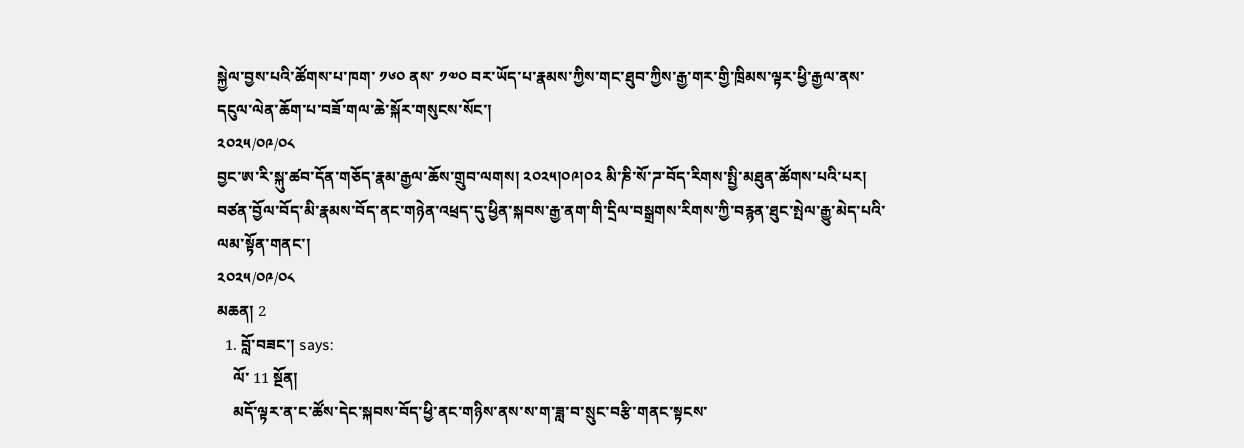སྐྱེལ་བྱས་པའི་ཚོགས་པ་ཁག་ ༡༦༠ ནས་ ༡༧༠ བར་ཡོད་པ་རྣམས་ཀྱིས་གང་ཐུབ་ཀྱིས་རྒྱ་གར་གྱི་ཁྲིམས་ལྟར་ཕྱི་རྒྱལ་ནས་དངུལ་ལེན་ཆོག་པ་བཟོ་གལ་ཆེ་སྐོར་གསུངས་སོང་།
༢༠༢༥/༠༩/༠༨
བྱང་ཨ་རི་སྐུ་ཚབ་དོན་གཅོད་རྣམ་རྒྱལ་ཆོས་གྲུབ་ལགས། ༢༠༢༥།༠༩།༠༢ མི་ཎི་སོ་ཌ་བོད་རིགས་སྤྱི་མཐུན་ཚོགས་པའི་པར།
བཙན་བྱོལ་བོད་མི་རྣམས་བོད་ནང་གཉེན་འཕྲད་དུ་ཕྱིན་སྐབས་རྒྱ་ནག་གི་དྲིལ་བསྒྲགས་རིགས་ཀྱི་བརྙན་ཐུང་སྤེལ་རྒྱུ་མེད་པའི་ལམ་སྟོན་གནང་།
༢༠༢༥/༠༩/༠༨
མཆན། 2
  1. བློ་བཟང་། says:
    ལོ་ 11 སྔོན།
    མདོ་ལྟར་ན་ང་ཚོས་དེང་སྐབས་བོད་ཕྱི་ནང་གཉིས་ནས་ས་ག་ཟླ་བ་སྲུང་བརྩི་གནང་སྟངས་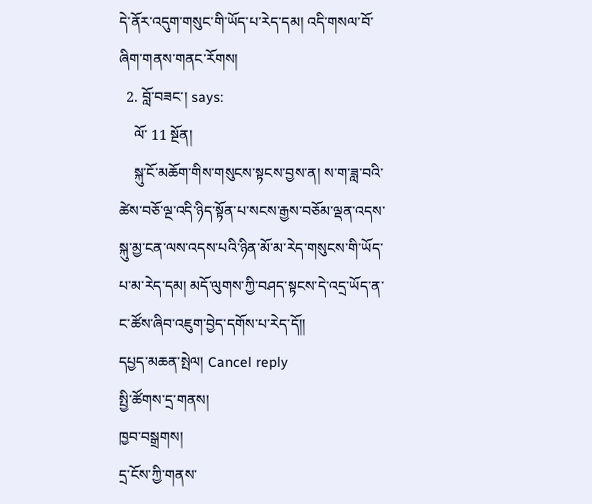དེ་ནོར་འདུག་གསུང་གི་ཡོད་པ་རེད་དམ། འདི་གསལ་བོ་ཞིག་གནས་གནང་རོགས།
  2. བློ་བཟང་། says:
    ལོ་ 11 སྔོན།
    སྐུ་ངོ་མཆོག་གིས་གསུངས་སྟངས་བྱས་ན། ས་ག་ཟླ་བའི་ཚེས་བཅོ་ལྔ་འདི་ཉིད་སྟོན་པ་སངས་རྒྱས་བཅོམ་ལྡན་འདས་སྐུ་མྱ་ངན་ལས་འདས་པའི་ཉིན་མོ་མ་རེད་གསུངས་གི་ཡོད་པ་མ་རེད་དམ། མདོ་ལུགས་ཀྱི་བཤད་སྟངས་དེ་འདྲ་ཡོད་ན་ང་ཚོས་ཞིབ་འཇུག་བྱེད་དགོས་པ་རེད་དོ།།
དཔྱད་མཆན་སྤེལ། Cancel reply
སྤྱི་ཚོགས་དྲ་གནས།
ཁྱབ་བསྒྲགས།
དྲ་ངོས་ཀྱི་གནས་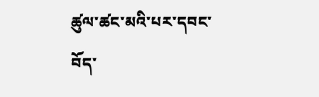ཚུལ་ཚང་མའི་པར་དབང་བོད་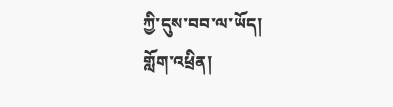ཀྱི་དུས་བབ་ལ་ཡོད།
གློག་འཕྲིན།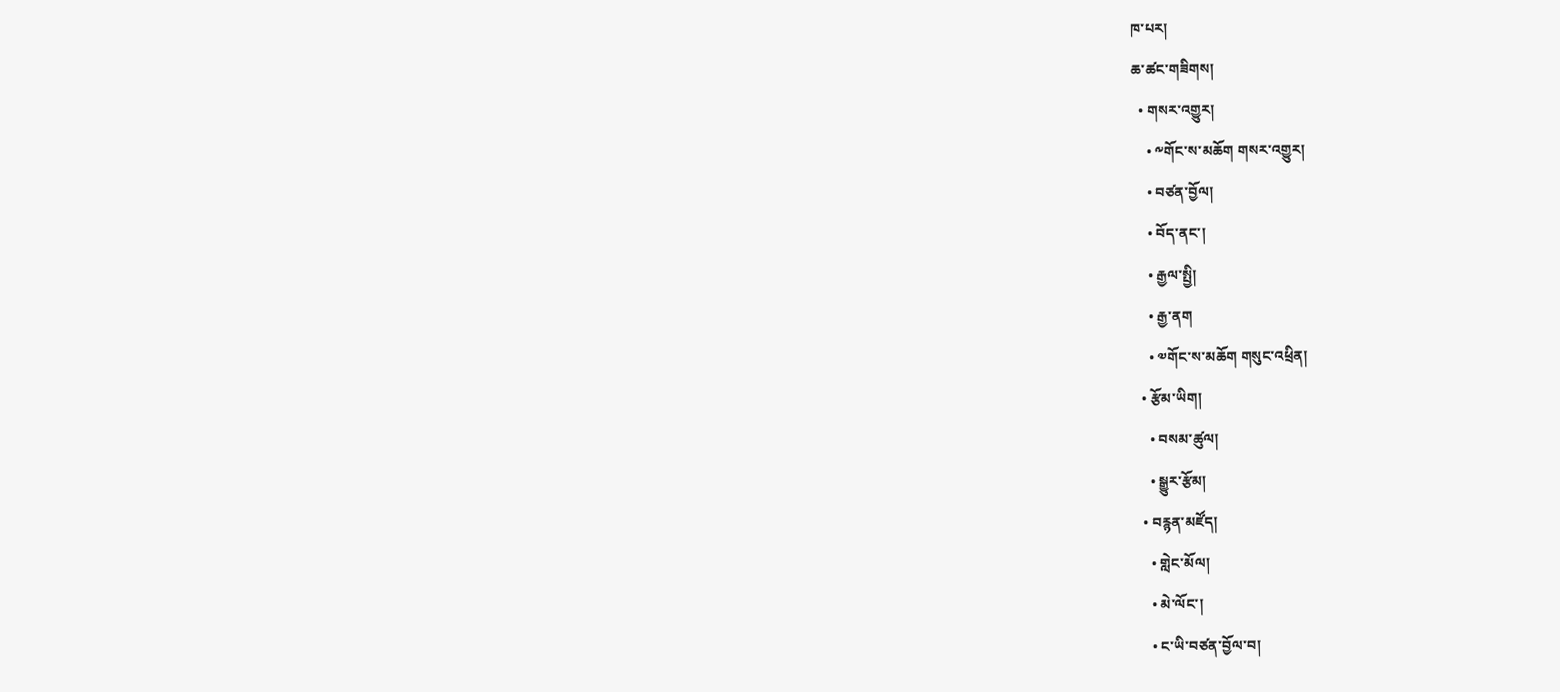ཁ་པར།
ཆ་ཚང་གཟིགས།
  • གསར་འགྱུར།
    • ༸གོང་ས་མཆོག གསར་འགྱུར།
    • བཙན་བྱོལ།
    • བོད་ནང་།
    • རྒྱལ་སྤྱི།
    • རྒྱ་ནག
    • ༧གོང་ས་མཆོག གསུང་འཕྲིན།
  • རྩོམ་ཡིག།
    • བསམ་ཚུལ།
    • སྒྱུར་རྩོམ།
  • བརྙན་མཛོད།
    • གླེང་མོལ།
    • མེ་ལོང་།
    • ང་ཡི་བཙན་བྱོལ་བ།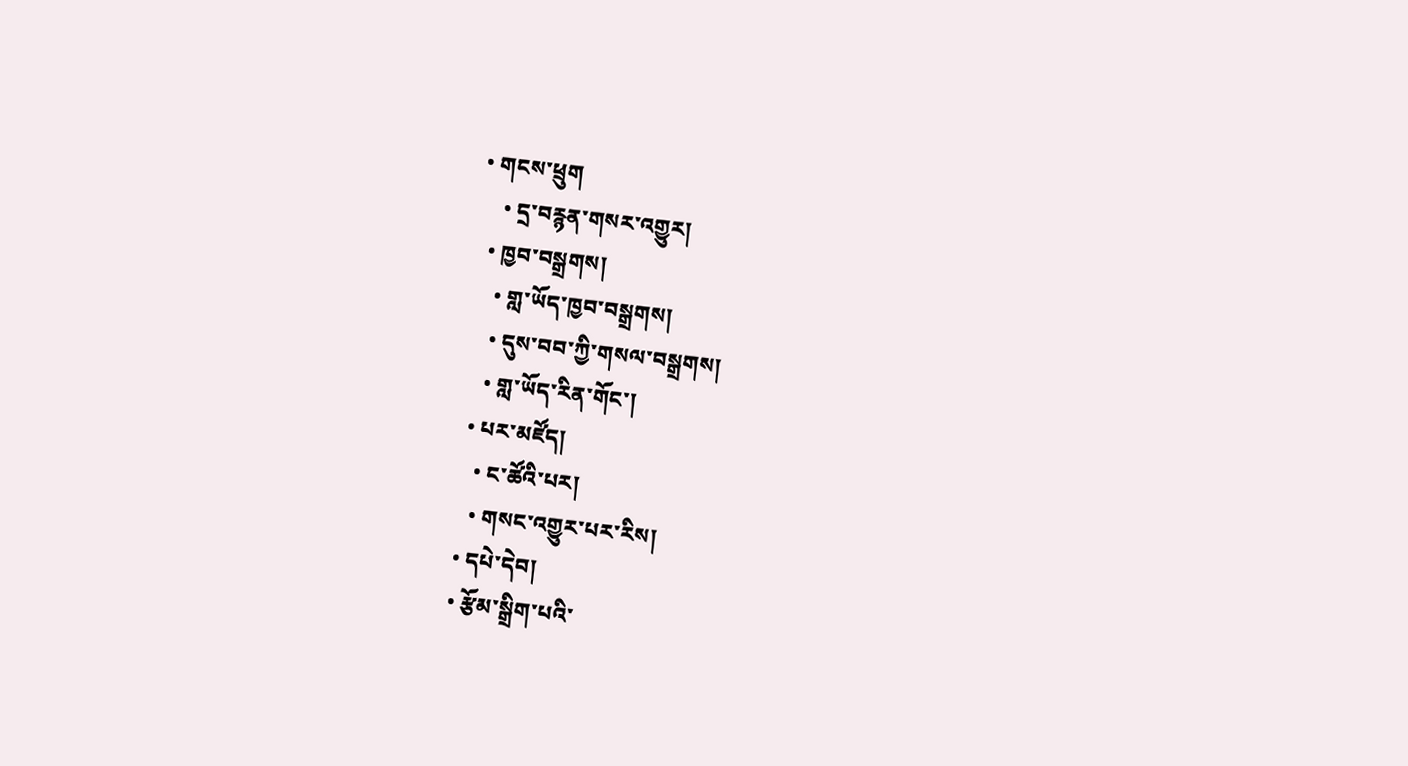• གངས་ཕྲུག
    • དྲ་བརྙན་གསར་འགྱུར།
  • ཁྱབ་བསྒྲགས།
    • གླ་ཡོད་ཁྱབ་བསྒྲགས།
    • དུས་བབ་ཀྱི་གསལ་བསྒྲགས།
    • གླ་ཡོད་རིན་གོང་།
  • པར་མཛོད།
    • ང་ཚོའི་པར།
    • གསང་འགྱུར་པར་རིས།
  • དཔེ་དེབ།
  • རྩོམ་སྒྲིག་པའི་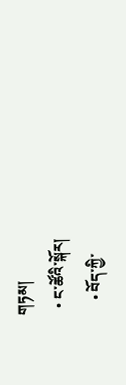གཏམ།
  • ང་ཚོའི་སྐོར།
    • བོད་ཀྱི་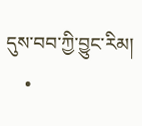དུས་བབ་ཀྱི་བྱུང་རིམ།
    •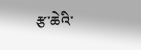རྩ་ཆེའི་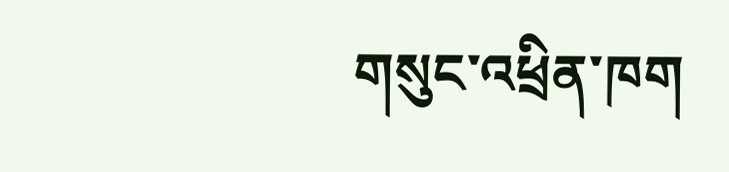གསུང་འཕྲིན་ཁག